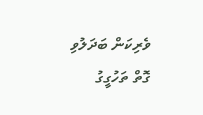ވެރިކަން ބަދަލުވި ގޮތް ތަހުގީގު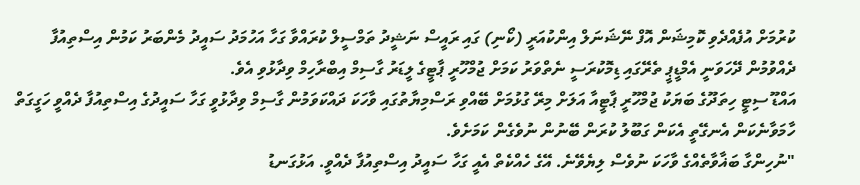ކުރުމަށް އުފެއްދެވި ކޮމިޝަން އޮފް ނޭޝަނަލް އިންކުއަރީ (ކޯނި) ގައި ރައީސް ނަޝީދު ތަމްސީލް ކުރައްވާ ގަހާ އަހުމަދު ސައީދު މެންބަރު ކަމުން އިސްތިއުފާ ދެއްވުމުން ދޭހަވަނީ އެމްޑީޕީ ތެރޭގައި ޑިމޮކުރަސީ ނެތްވަރު ކަމަށް ޖުމްހޫރީ ޕާޓީގެ ލީޑަރު ގާސިމް އިބްރާހިމް ވިދާޅުވި އެވެ.
އައްޑޫ ސިޓީ ހިތަދޫގެ ބަޔަކު ޖުމްހޫރީ ޕާޓީއާ އަލަށް މިރޭ ގުޅުމަށް ބޭއްވި ރަސްމިޔާތުގައި ވާހަކަ ދައްކަވަމުން ގާސިމް ވިދާޅުވީ ގަހާ ސައީދުގެ އިސްތިއުފާ ދެއްވީ ހަގީގަތް ހާމަވާނެކަން އެނގޭތީ އެކަން ގަބޫލު ކުރަން ބޭނުން ނުވެގެން ކަމަށެވެ.
"ނުހިންގާ ބަޣާވާތެއްގެ ވާހަކަ ނުވެސް ލިޔެވޭނެ. އޭގެ ހެއްކެތް އެއީ ގަހާ ސައީދު އިސްތިއުފާ ދެއްވީ. އަޅުގަނޑު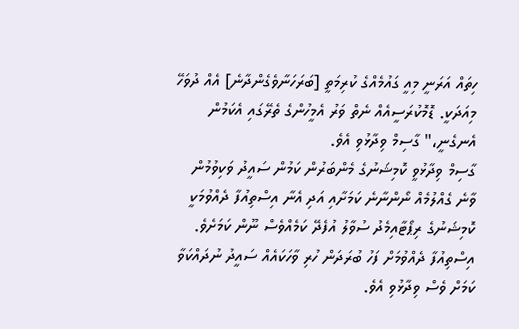ހިތައް އަރަނީ މިއީ ގައުމެއްގެ ކުރިމަތީ [ބަރަހަނާވެގެންދާނެ] އެއް ދުވަހޭ މިއަދަކީ. ޑޮމޮކުރަސީއެއް ނެތް ވަރު އެމީހުންގެ ތެރޭގައި އެކަމުން އެނގެނީ،" ގާސިމް ވިދާޅުވި އެވެ.
ގާސިމް ވިދާޅުވީ ކޮމިޝަނުގެ މެންބަރުން ކަމުން ސައީދު ވަކިވުމުން ވާނެ ގެއްލުމެއް ނޯންނާނެ ކަމަށާއި އަދި އެނާ އިސްތިއުފާ ދެއްވުމަކީ ކޮމިޝަނުގެ ރިޕޯޓާއިމެދު ސުވާލު އުފެދޭ ކަމެއްވެސް ނޫން ކަމަށެވެ.
އިސްތިއުފާ ދެއްވުމަށް ފަހު ބުރަދަން ހުރި ވާހަކައެއް ސައީދު ނުދައްކަވާ ކަމަށް ވެސް ވިދާޅުވި އެވެ.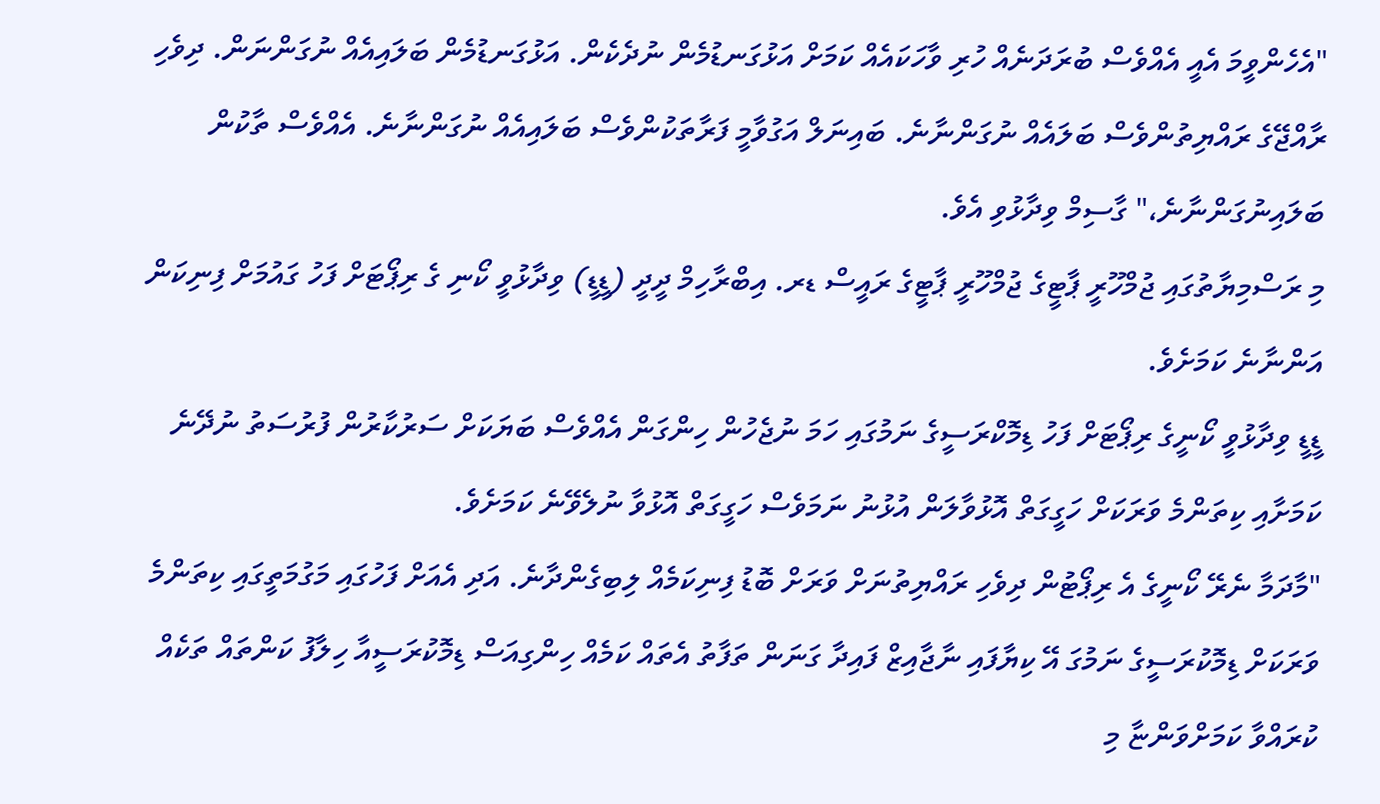"އެހެންވީމަ އެއީ އެއްވެސް ބުރަދަނެއް ހުރި ވާހަކައެއް ކަމަށް އަޅުގަނޑުމެން ނުދެކެން. އަޅުގަނޑުމެން ބަލައިއެއް ނުގަންނަން. ދިވެހި ރާއްޖޭގެ ރައްޔިތުންވެސް ބަލައެއް ނުގަންނާނެ. ބައިނަލް އަގުވާމީ ފަރާތަކުންވެސް ބަލައިއެއް ނުގަންނާނެ. އެއްވެސް ތާކުން ބަލައިނުގަންނާނެ،" ގާސިމް ވިދާޅުވި އެވެ.
މި ރަސްމިޔާތުގައި ޖުމްހޫރީ ޕާޓީގެ ޖުމްހޫރީ ޕާޓީގެ ރައީސް ޑރ. އިބްރާހިމް ދީދީ (ޑީޑީ) ވިދާޅުވީ ކޯނި ގެ ރިޕޯޓަށް ފަހު ގައުމަށް ފިނިކަން އަންނާނެ ކަމަށެވެ.
ޑީޑީ ވިދާޅުވީ ކޯނީގެ ރިޕޯޓަށް ފަހު ޑިމޮކްރަސީގެ ނަމުގައި ހަމަ ނުޖެހުން ހިންގަން އެއްވެސް ބަޔަކަށް ސަރުކާރުން ފުރުސަތު ނުދޭނެ ކަމަށާއި ކިތަންމެ ވަރަކަށް ހަގީގަތް އޮޅުވާލަން އުޅުނު ނަމަވެސް ހަގީގަތް އޮޅުވާ ނުލެވޭނެ ކަމަށެވެ.
"މާދަމާ ނެރޭ ކޯނީގެ އެ ރިޕޯޓުން ދިވެހި ރައްޔިތުނަށް ވަރަށް ބޮޑު ފިނިކަމެއް ލިބިގެންދާނެ. އަދި އެއަށް ފަހުގައި މަގުމަތީގައި ކިތަންމެ ވަރަކަށް ޑިމޮކުރަސީގެ ނަމުގަ އޭ ކިޔާފައި ނާޖާއިޒް ފައިދާ ގަނަން ތަފާތު އެތައް ކަމެއް ހިންގިއަސް ޑިމޮކުރަސީއާ ހިލާފު ކަންތައް ތަކެއް ކުރައްވާ ކަމަށްވަންޏާ މި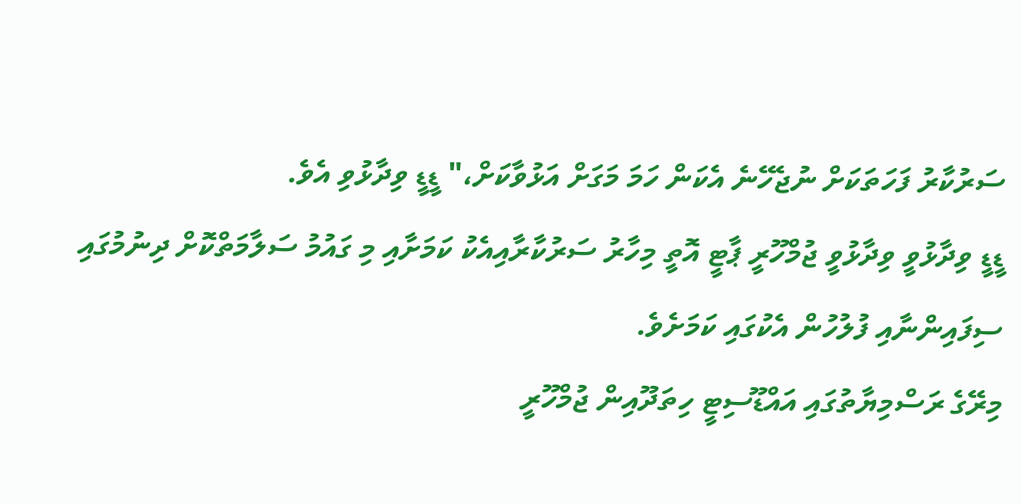ސަރުކާރު ފަހަތަކަށް ނުޖެހޭނެ އެކަން ހަމަ މަގަށް އަޅުވާކަށް،" ޑީޑީ ވިދާޅުވި އެވެ.
ޑީޑީ ވިދާޅުވީ ވިދާޅުވީ ޖުމްހޫރީ ޕާޓީ އޮތީ މިހާރު ސަރުކާރާއިއެކު ކަމަށާއި މި ގައުމު ސަލާމަތްކޮށް ދިނުމުގައި ސިފައިންނާއި ފުލުހުން އެކުގައި ކަމަށެވެ.
މިރޭގެ ރަސްމިޔާތުގައި އައްޑޫސިޓީ ހިތަދޫއިން ޖުމްހޫރީ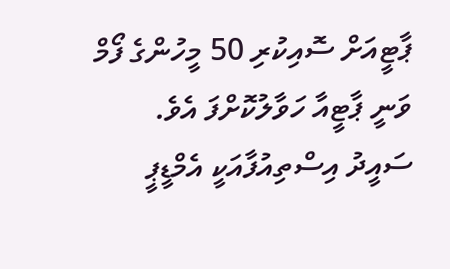ޕާޓީއަށް ސޮއިކުރި 50 މީހުންގެ ފޯމް ވަނީ ޕާޓީއާ ހަވާލުކޮށްފަ އެވެ.
ސައީދު އިސްތިއުފާއަކީ އެމްޑީޕީ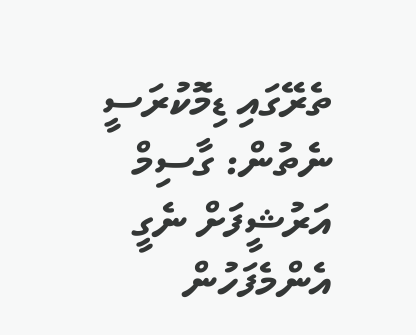ތެރޭގައި ޑިމޮކުރަސީ ނެތުން: ގާސިމް
އަރުޝީފަށް ނެގީ
އެންމެފަހުން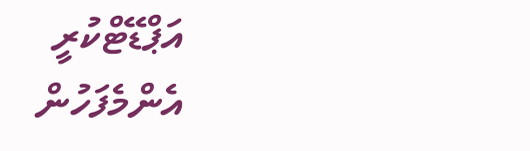އަޕްޑޭޓްކުރީ
އެންމެފަހުން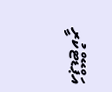އަޕްޑޭޓްކުރީ